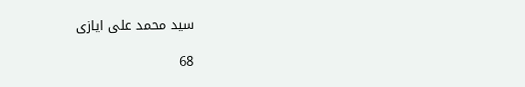سيد محمد على ايازى

68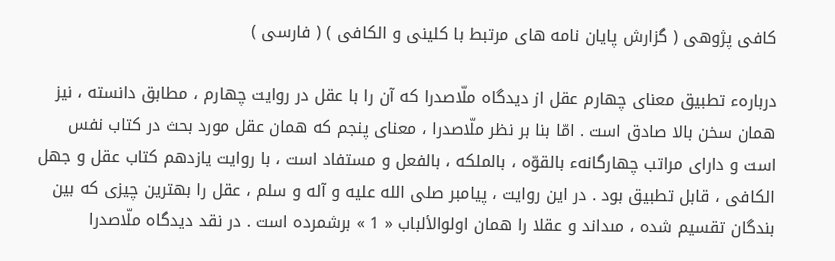كافى پژوهى ( گزارش پايان نامه هاى مرتبط با كلينى و الكافى ) ( فارسى )

دربارهء تطبيق معناى چهارم عقل از ديدگاه ملّاصدرا كه آن را با عقل در روايت چهارم ، مطابق دانسته ، نيز همان سخن بالا صادق است . امّا بنا بر نظر ملّاصدرا ، معناى پنجم كه همان عقل مورد بحث در كتاب نفس است و داراى مراتب چهارگانهء بالقوّه ، بالملكه ، بالفعل و مستفاد است ، با روايت يازدهم كتاب عقل و جهل الكافى ، قابل تطبيق بود . در اين روايت ، پيامبر صلى الله عليه و آله و سلم ، عقل را بهترين چيزى كه بين بندگان تقسيم شده ، مىداند و عقلا را همان اولوالألباب « 1 » برشمرده است . در نقد ديدگاه ملّاصدرا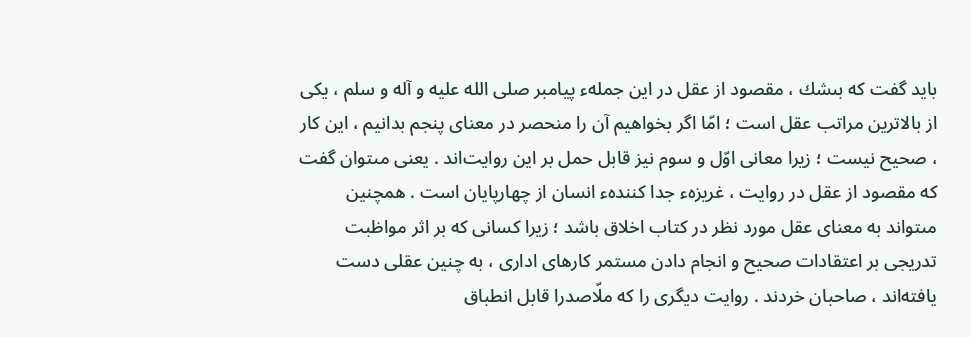بايد گفت كه بىشك ، مقصود از عقل در اين جملهء پيامبر صلى الله عليه و آله و سلم ، يكى از بالاترين مراتب عقل است ؛ امّا اگر بخواهيم آن را منحصر در معناى پنجم بدانيم ، اين كار ، صحيح نيست ؛ زيرا معانى اوّل و سوم نيز قابل حمل بر اين روايت‌اند . يعنى مىتوان گفت كه مقصود از عقل در روايت ، غريزهء جدا كنندهء انسان از چهارپايان است . همچنين مىتواند به معناى عقل مورد نظر در كتاب اخلاق باشد ؛ زيرا كسانى كه بر اثر مواظبت تدريجى بر اعتقادات صحيح و انجام دادن مستمر كارهاى ادارى ، به چنين عقلى دست يافته‌اند ، صاحبان خردند . روايت ديگرى را كه ملّاصدرا قابل انطباق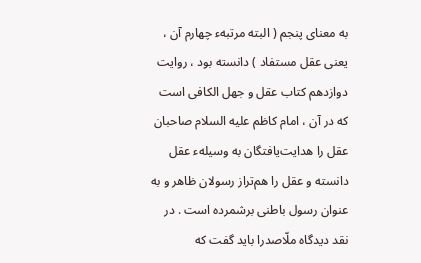به معناى پنجم ( البته مرتبهء چهارم آن ، يعنى عقل مستفاد ) دانسته بود ، روايت دوازدهم كتاب عقل و جهل الكافى است كه در آن ، امام كاظم عليه السلام صاحبان عقل را هدايت‌يافتگان به وسيلهء عقل دانسته و عقل را هم‌تراز رسولان ظاهر و به عنوان رسول باطنى برشمرده است . در نقد ديدگاه ملّاصدرا بايد گفت كه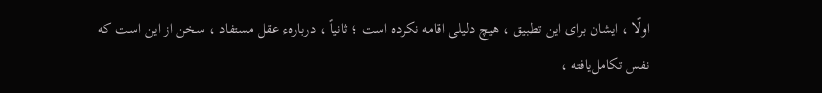اولًا ، ايشان براى اين تطبيق ، هيچ دليلى اقامه نكرده است ؛ ثانياً ، دربارهء عقل مستفاد ، سخن از اين است كه نفس تكامل‌يافته ،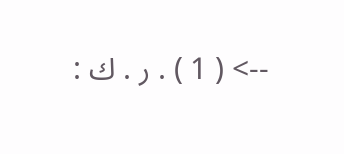--> ( 1 ) . ر . ك :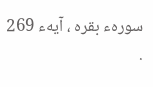سورهء بقره ، آيهء 269 .